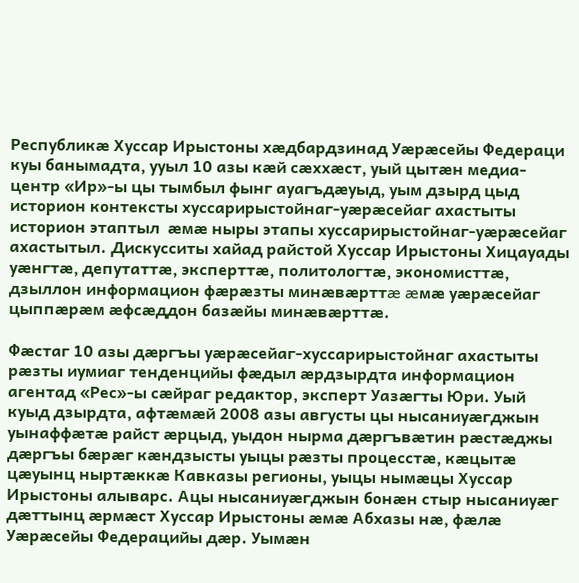Республикæ Хуссар Ирыстоны хæдбардзинад Уæрæсейы Федераци куы банымадта, ууыл 10 азы кæй сæххæст, уый цытæн медиа-центр «Ир»-ы цы тымбыл фынг ауагъдæуыд, уым дзырд цыд историон контексты хуссарирыстойнаг-уæрæсейаг ахастыты историон этаптыл  æмæ ныры этапы хуссарирыстойнаг-уæрæсейаг ахастытыл. Дискусситы хайад райстой Хуссар Ирыстоны Хицауады уæнгтæ, депутаттæ, эксперттæ, политологтæ, экономисттæ, дзыллон информацион фæрæзты минæвæрттæ æмæ уæрæсейаг цыппæрæм æфсæддон базæйы минæвæрттæ.

Фæстаг 10 азы дæргъы уæрæсейаг-хуссарирыстойнаг ахастыты рæзты иумиаг тенденцийы фæдыл æрдзырдта информацион агентад «Рес»-ы сæйраг редактор, эксперт Уазæгты Юри. Уый  куыд дзырдта, афтæмæй 2008 азы августы цы нысаниуæгджын уынаффæтæ райст æрцыд, уыдон нырма дæргъвæтин рæстæджы дæргъы бæрæг кæндзысты уыцы рæзты процесстæ, кæцытæ цæуынц ныртæккæ Кавказы регионы, уыцы нымæцы Хуссар Ирыстоны алыварс. Ацы нысаниуæгджын бонæн стыр нысаниуæг дæттынц æрмæст Хуссар Ирыстоны æмæ Абхазы нæ, фæлæ Уæрæсейы Федерацийы дæр. Уымæн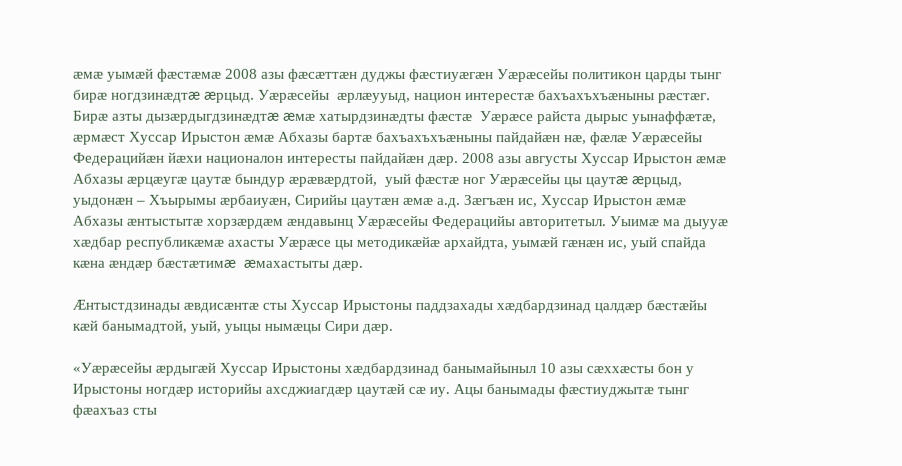æмæ уымæй фæстæмæ 2008 азы фæсæттæн дуджы фæстиуæгæн Уæрæсейы политикон царды тынг бирæ ногдзинæдтæ æрцыд. Уæрæсейы  æрлæууыд, национ интерестæ бахъахъхъæныны рæстæг. Бирæ азты дызæрдыгдзинæдтæ æмæ хатырдзинæдты фæстæ  Уæрæсе райста дырыс уынаффæтæ, æрмæст Хуссар Ирыстон æмæ Абхазы бартæ бахъахъхъæныны пайдайæн нæ, фæлæ Уæрæсейы Федерацийæн йæхи националон интересты пайдайæн дæр. 2008 азы августы Хуссар Ирыстон æмæ Абхазы æрцæугæ цаутæ бындур æрæвæрдтой,  уый фæстæ ног Уæрæсейы цы цаутæ æрцыд, уыдонæн – Хъырымы æрбаиуæн, Сирийы цаутæн æмæ а.д. Зæгъæн ис, Хуссар Ирыстон æмæ Абхазы æнтыстытæ хорзæрдæм æндавынц Уæрæсейы Федерацийы авторитетыл. Уыимæ ма дыууæ хæдбар республикæмæ ахасты Уæрæсе цы методикæйæ архайдта, уымæй гæнæн ис, уый спайда кæна æндæр бæстæтимæ  æмахастыты дæр.

Æнтыстдзинады æвдисæнтæ сты Хуссар Ирыстоны паддзахады хæдбардзинад цалдæр бæстæйы кæй банымадтой, уый, уыцы нымæцы Сири дæр.

«Уæрæсейы æрдыгæй Хуссар Ирыстоны хæдбардзинад банымайыныл 10 азы сæххæсты бон у Ирыстоны ногдæр историйы ахсджиагдæр цаутæй сæ иу. Ацы банымады фæстиуджытæ тынг фæахъаз сты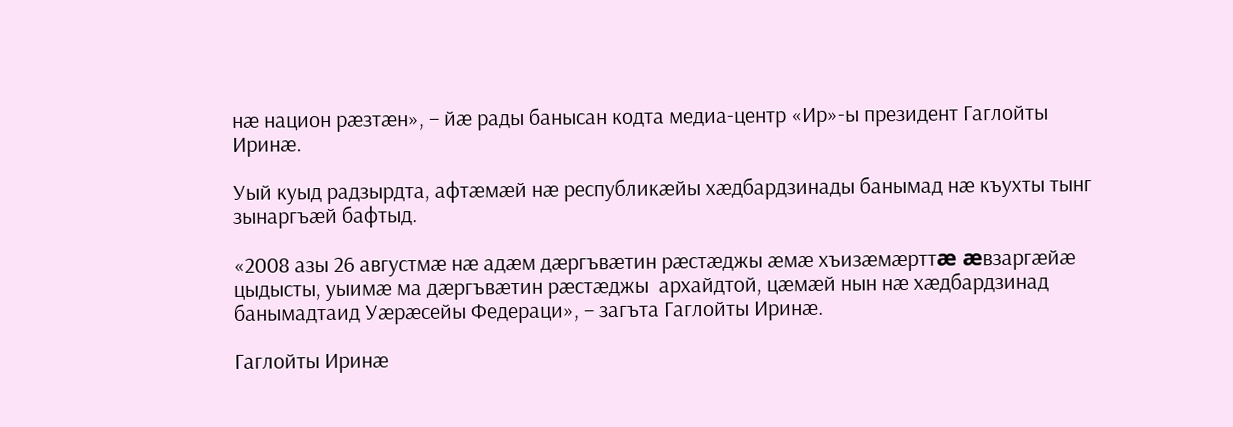нæ национ рæзтæн», – йæ рады банысан кодта медиа-центр «Ир»-ы президент Гаглойты Иринæ.

Уый куыд радзырдта, афтæмæй нæ республикæйы хæдбардзинады банымад нæ къухты тынг зынаргъæй бафтыд.

«2008 азы 26 августмæ нæ адæм дæргъвæтин рæстæджы æмæ хъизæмæрттæ æвзаргæйæ цыдысты, уыимæ ма дæргъвæтин рæстæджы  архайдтой, цæмæй нын нæ хæдбардзинад банымадтаид Уæрæсейы Федераци», – загъта Гаглойты Иринæ.

Гаглойты Иринæ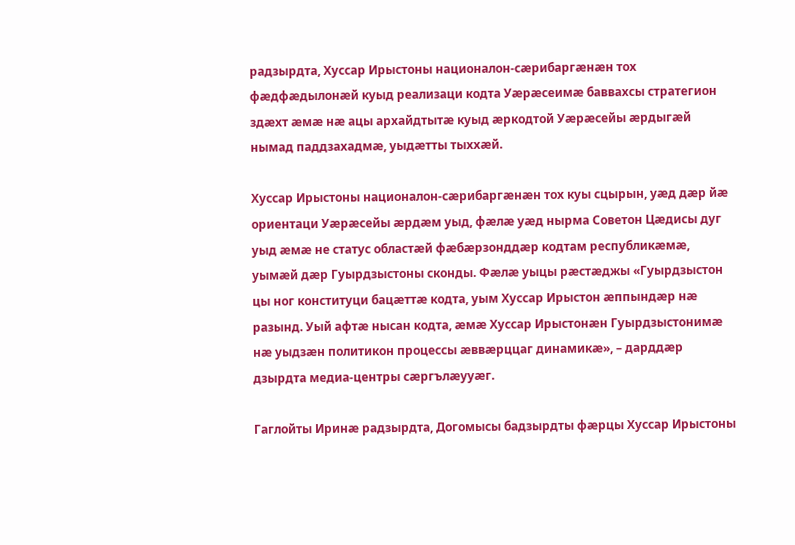радзырдта, Хуссар Ирыстоны националон-сæрибаргæнæн тох фæдфæдылонæй куыд реализаци кодта Уæрæсеимæ баввахсы стратегион здæхт æмæ нæ ацы архайдтытæ куыд æркодтой Уæрæсейы æрдыгæй нымад паддзахадмæ, уыдæтты тыххæй.

Хуссар Ирыстоны националон-сæрибаргæнæн тох куы сцырын, уæд дæр йæ ориентаци Уæрæсейы æрдæм уыд, фæлæ уæд нырма Советон Цæдисы дуг уыд æмæ не статус областæй фæбæрзонддæр кодтам республикæмæ, уымæй дæр Гуырдзыстоны сконды. Фæлæ уыцы рæстæджы «Гуырдзыстон цы ног конституци бацæттæ кодта, уым Хуссар Ирыстон æппындæр нæ разынд. Уый афтæ нысан кодта, æмæ Хуссар Ирыстонæн Гуырдзыстонимæ нæ уыдзæн политикон процессы æввæрццаг динамикæ», – дарддæр дзырдта медиа-центры сæргълæууæг.

Гаглойты Иринæ радзырдта, Догомысы бадзырдты фæрцы Хуссар Ирыстоны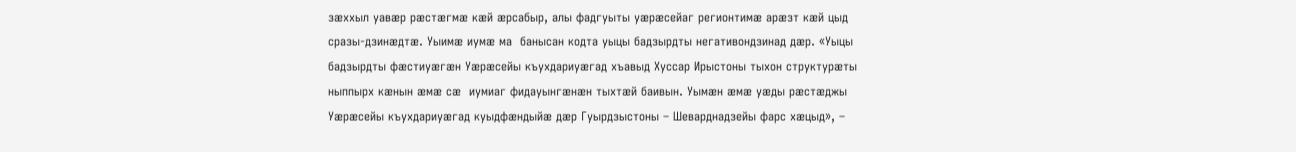зæххыл уавæр рæстæгмæ кæй æрсабыр, алы фадгуыты уæрæсейаг регионтимæ арæзт кæй цыд сразы-дзинæдтæ. Уыимæ иумæ ма  банысан кодта уыцы бадзырдты негативондзинад дæр. «Уыцы бадзырдты фæстиуæгæн Уæрæсейы къухдариуæгад хъавыд Хуссар Ирыстоны тыхон структурæты ныппырх кæнын æмæ сæ  иумиаг фидауынгæнæн тыхтæй баивын. Уымæн æмæ уæды рæстæджы Уæрæсейы къухдариуæгад куыдфæндыйæ дæр Гуырдзыстоны – Шеварднадзейы фарс хæцыд», –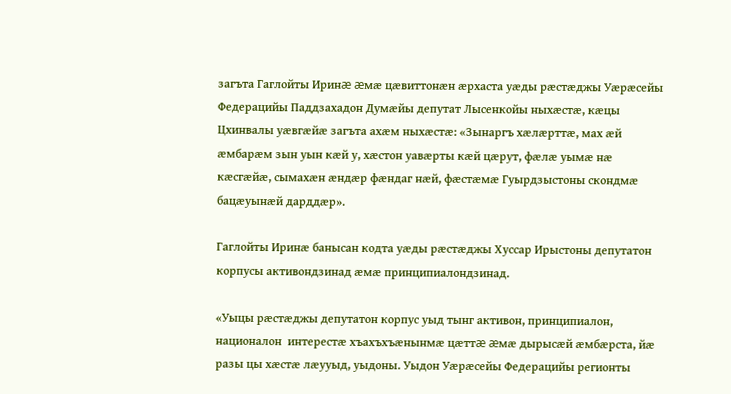загъта Гаглойты Иринæ æмæ цæвиттонæн æрхаста уæды рæстæджы Уæрæсейы Федерацийы Паддзахадон Думæйы депутат Лысенкойы ныхæстæ, кæцы Цхинвалы уæвгæйæ загъта ахæм ныхæстæ: «Зынаргъ хæлæрттæ, мах æй æмбарæм зын уын кæй у, хæстон уавæрты кæй цæрут, фæлæ уымæ нæ кæсгæйæ, сымахæн æндæр фæндаг нæй, фæстæмæ Гуырдзыстоны скондмæ бацæуынæй дарддæр».

Гаглойты Иринæ банысан кодта уæды рæстæджы Хуссар Ирыстоны депутатон корпусы активондзинад æмæ принципиалондзинад.

«Уыцы рæстæджы депутатон корпус уыд тынг активон, принципиалон, националон  интерестæ хъахъхъæнынмæ цæттæ æмæ дырысæй æмбæрста, йæ разы цы хæстæ лæууыд, уыдоны. Уыдон Уæрæсейы Федерацийы регионты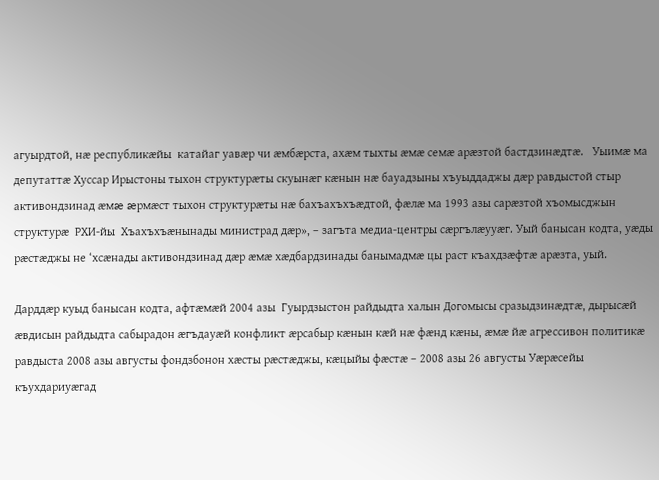агуырдтой, нæ республикæйы  катайаг уавæр чи æмбæрста, ахæм тыхты æмæ семæ арæзтой бастдзинæдтæ.   Уыимæ ма депутаттæ Хуссар Ирыстоны тыхон структурæты скуынæг кæнын нæ бауадзыны хъуыддаджы дæр равдыстой стыр активондзинад æмæ æрмæст тыхон структурæты нæ бахъахъхъæдтой, фæлæ ма 1993 азы сарæзтой хъомысджын структурæ  РХИ-йы  Хъахъхъæнынады министрад дæр», – загъта медиа-центры сæргълæууæг. Уый банысан кодта, уæды рæстæджы не ‘хсæнады активондзинад дæр æмæ хæдбардзинады банымадмæ цы раст къахдзæфтæ арæзта, уый.

Дарддæр куыд банысан кодта, афтæмæй 2004 азы  Гуырдзыстон райдыдта халын Догомысы сразыдзинæдтæ, дырысæй æвдисын райдыдта сабырадон æгъдауæй конфликт æрсабыр кæнын кæй нæ фæнд кæны, æмæ йæ агрессивон политикæ равдыста 2008 азы августы фондзбонон хæсты рæстæджы, кæцыйы фæстæ – 2008 азы 26 августы Уæрæсейы къухдариуæгад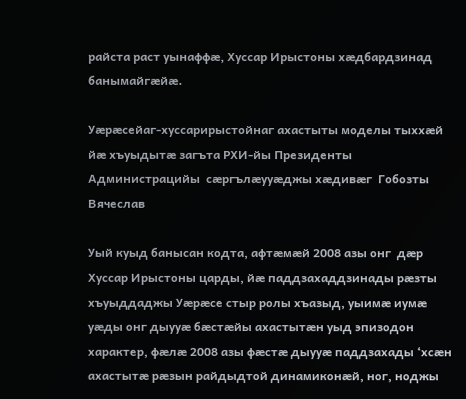райста раст уынаффæ, Хуссар Ирыстоны хæдбардзинад банымайгæйæ.

Уæрæсейаг-хуссарирыстойнаг ахастыты моделы тыххæй йæ хъуыдытæ загъта РХИ-йы Президенты Администрацийы  сæргълæууæджы хæдивæг  Гобозты Вячеслав

Уый куыд банысан кодта, афтæмæй 2008 азы онг  дæр Хуссар Ирыстоны царды, йæ паддзахаддзинады рæзты хъуыддаджы Уæрæсе стыр ролы хъазыд, уыимæ иумæ уæды онг дыууæ бæстæйы ахастытæн уыд эпизодон характер, фæлæ 2008 азы фæстæ дыууæ паддзахады ‘хсæн ахастытæ рæзын райдыдтой динамиконæй, ног, ноджы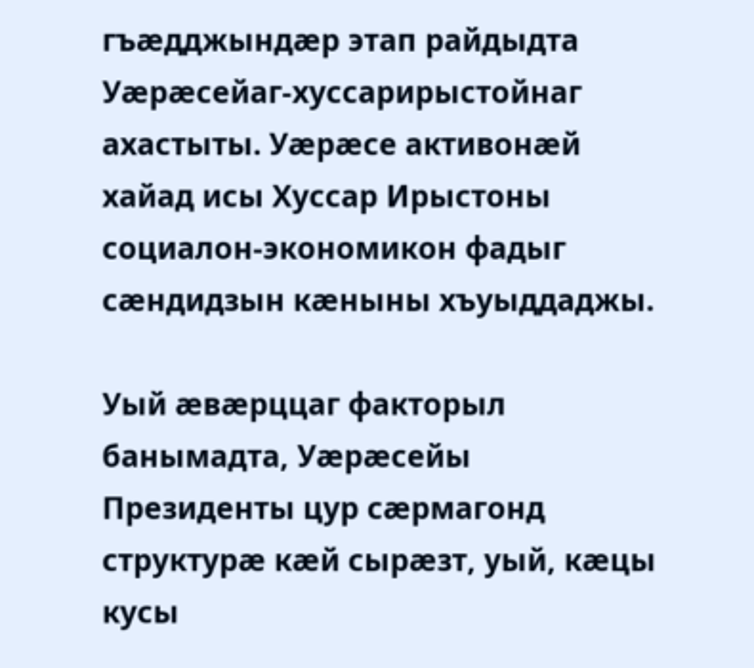гъæдджындæр этап райдыдта Уæрæсейаг-хуссарирыстойнаг ахастыты. Уæрæсе активонæй хайад исы Хуссар Ирыстоны социалон-экономикон фадыг сæндидзын кæныны хъуыддаджы.

Уый æвæрццаг факторыл банымадта, Уæрæсейы Президенты цур сæрмагонд структурæ кæй сырæзт, уый, кæцы кусы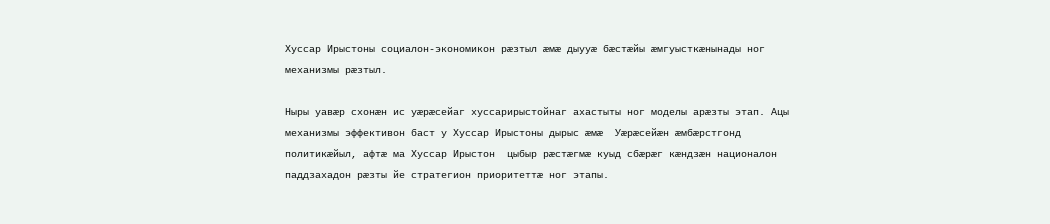Хуссар Ирыстоны социалон-экономикон рæзтыл æмæ дыууæ бæстæйы æмгуысткæнынады ног механизмы рæзтыл.

Ныры уавæр схонæн ис уæрæсейаг хуссарирыстойнаг ахастыты ног моделы арæзты этап. Ацы механизмы эффективон баст у Хуссар Ирыстоны дырыс æмæ  Уæрæсейæн æмбæрстгонд политикæйыл, афтæ ма Хуссар Ирыстон  цыбыр рæстæгмæ куыд сбæрæг кæндзæн националон паддзахадон рæзты йе стратегион приоритеттæ ног этапы.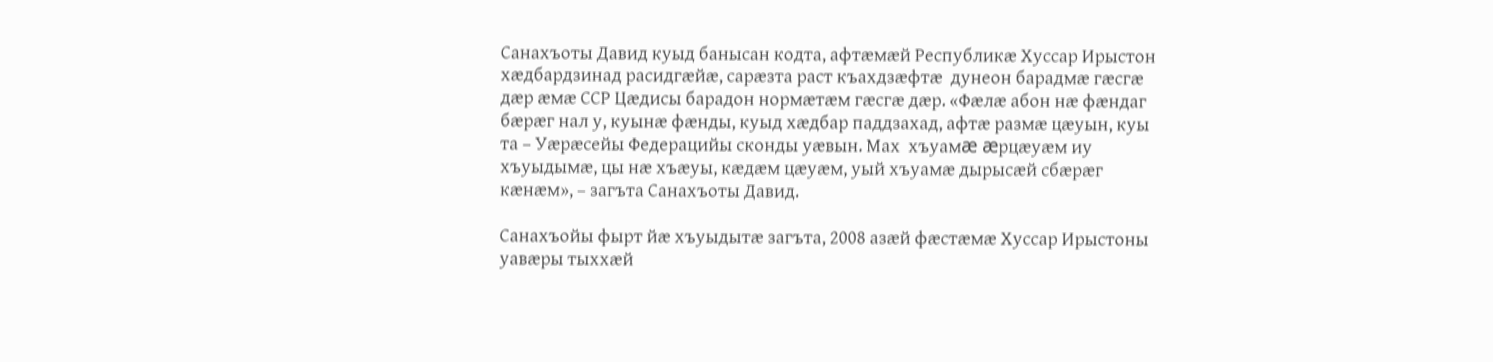Санахъоты Давид куыд банысан кодта, афтæмæй Республикæ Хуссар Ирыстон хæдбардзинад расидгæйæ, сарæзта раст къахдзæфтæ  дунеон барадмæ гæсгæ дæр æмæ ССР Цæдисы барадон нормæтæм гæсгæ дæр. «Фæлæ абон нæ фæндаг бæрæг нал у, куынæ фæнды, куыд хæдбар паддзахад, афтæ размæ цæуын, куы та – Уæрæсейы Федерацийы сконды уæвын. Мах  хъуамæ æрцæуæм иу хъуыдымæ, цы нæ хъæуы, кæдæм цæуæм, уый хъуамæ дырысæй сбæрæг кæнæм», – загъта Санахъоты Давид.

Санахъойы фырт йæ хъуыдытæ загъта, 2008 азæй фæстæмæ Хуссар Ирыстоны уавæры тыххæй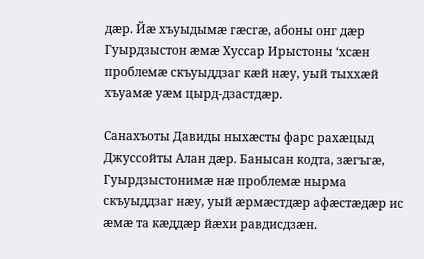дæр. Йæ хъуыдымæ гæсгæ, абоны онг дæр Гуырдзыстон æмæ Хуссар Ирыстоны ‘хсæн проблемæ скъуыддзаг кæй нæу, уый тыххæй хъуамæ уæм цырд-дзастдæр.

Санахъоты Давиды ныхæсты фарс рахæцыд Джуссойты Алан дæр. Банысан кодта, зæгъгæ, Гуырдзыстонимæ нæ проблемæ нырма скъуыддзаг нæу, уый æрмæстдæр афæстæдæр ис æмæ та кæддæр йæхи равдисдзæн.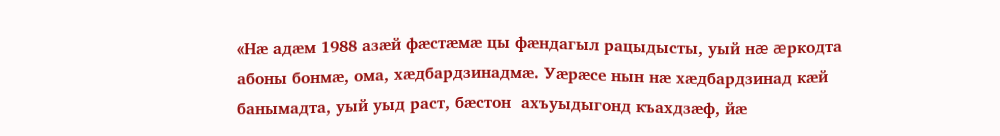«Нæ адæм 1988 азæй фæстæмæ цы фæндагыл рацыдысты, уый нæ æркодта абоны бонмæ, ома, хæдбардзинадмæ. Уæрæсе нын нæ хæдбардзинад кæй банымадта, уый уыд раст, бæстон  ахъуыдыгонд къахдзæф, йæ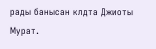рады банысан клдта Джиоты Мурат.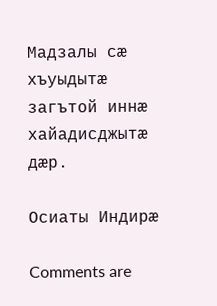Мадзалы сæ хъуыдытæ загътой иннæ хайадисджытæ дæр.

Осиаты Индирæ

Comments are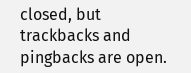closed, but trackbacks and pingbacks are open.